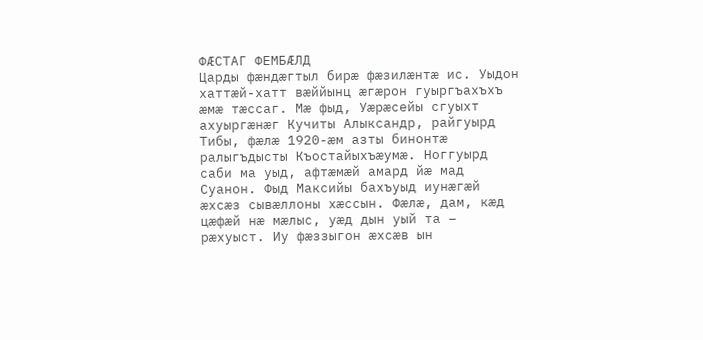ФÆСТАГ ФЕМБÆЛД
Царды фæндæгтыл бирæ фæзилæнтæ ис. Уыдон хаттæй-хатт вæййынц æгæрон гуыргъахъхъ æмæ тæссаг. Мæ фыд, Уæрæсейы сгуыхт ахуыргæнæг Кучиты Алыксандр, райгуырд Тибы, фæлæ 1920-æм азты бинонтæ ралыгъдысты Къостайыхъæумæ. Ноггуырд саби ма уыд, афтæмæй амард йæ мад Суанон. Фыд Максийы бахъуыд иунæгæй æхсæз сывæллоны хæссын. Фæлæ, дам, кæд цæфæй нæ мæлыс, уæд дын уый та – рæхуыст. Иу фæззыгон æхсæв ын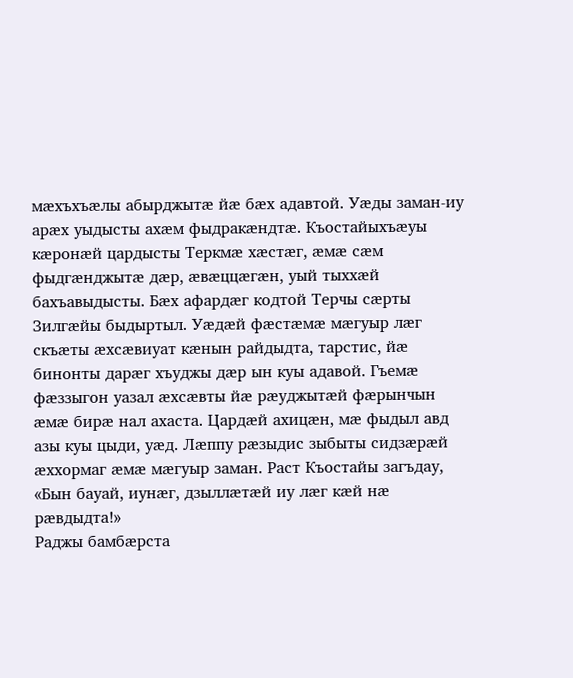мæхъхъæлы абырджытæ йæ бæх адавтой. Уæды заман-иу арæх уыдысты ахæм фыдракæндтæ. Къостайыхъæуы кæронæй цардысты Теркмæ хæстæг, æмæ сæм фыдгæнджытæ дæр, æвæццæгæн, уый тыххæй бахъавыдысты. Бæх афардæг кодтой Терчы сæрты Зилгæйы быдыртыл. Уæдæй фæстæмæ мæгуыр лæг скъæты æхсæвиуат кæнын райдыдта, тарстис, йæ бинонты дарæг хъуджы дæр ын куы адавой. Гъемæ фæззыгон уазал æхсæвты йæ рæуджытæй фæрынчын æмæ бирæ нал ахаста. Цардæй ахицæн, мæ фыдыл авд азы куы цыди, уæд. Лæппу рæзыдис зыбыты сидзæрæй æххормаг æмæ мæгуыр заман. Раст Къостайы загъдау, «Бын бауай, иунæг, дзыллæтæй иу лæг кæй нæ рæвдыдта!»
Раджы бамбæрста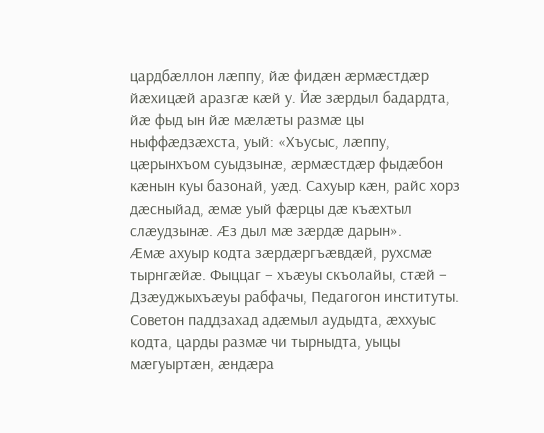цардбæллон лæппу, йæ фидæн æрмæстдæр йæхицæй аразгæ кæй у. Йæ зæрдыл бадардта, йæ фыд ын йæ мæлæты размæ цы ныффæдзæхста, уый: «Хъусыс, лæппу, цæрынхъом суыдзынæ, æрмæстдæр фыдæбон кæнын куы базонай, уæд. Сахуыр кæн, райс хорз дæсныйад, æмæ уый фæрцы дæ къæхтыл слæудзынæ. Æз дыл мæ зæрдæ дарын».
Æмæ ахуыр кодта зæрдæргъæвдæй, рухсмæ тырнгæйæ. Фыццаг – хъæуы скъолайы, стæй – Дзæуджыхъæуы рабфачы, Педагогон институты. Советон паддзахад адæмыл аудыдта, æххуыс кодта, царды размæ чи тырныдта, уыцы мæгуыртæн, æндæра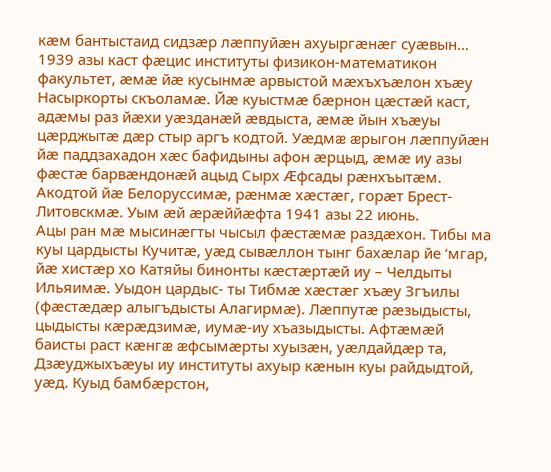кæм бантыстаид сидзæр лæппуйæн ахуыргæнæг суæвын…
1939 азы каст фæцис институты физикон-математикон факультет, æмæ йæ кусынмæ арвыстой мæхъхъæлон хъæу Насыркорты скъоламæ. Йæ куыстмæ бæрнон цæстæй каст, адæмы раз йæхи уæзданæй æвдыста, æмæ йын хъæуы цæрджытæ дæр стыр аргъ кодтой. Уæдмæ æрыгон лæппуйæн йæ паддзахадон хæс бафидыны афон æрцыд, æмæ иу азы фæстæ барвæндонæй ацыд Сырх Æфсады рæнхъытæм. Акодтой йæ Белоруссимæ, рæнмæ хæстæг, горæт Брест-Литовскмæ. Уым æй æрæййæфта 1941 азы 22 июнь.
Ацы ран мæ мысинæгты чысыл фæстæмæ раздæхон. Тибы ма куы цардысты Кучитæ, уæд сывæллон тынг бахæлар йе ‘мгар, йæ хистæр хо Катяйы бинонты кæстæртæй иу – Челдыты Ильяимæ. Уыдон цардыс- ты Тибмæ хæстæг хъæу Згъилы (фæстæдæр алыгъдысты Алагирмæ). Лæппутæ рæзыдысты, цыдысты кæрæдзимæ, иумæ-иу хъазыдысты. Афтæмæй баисты раст кæнгæ æфсымæрты хуызæн, уæлдайдæр та, Дзæуджыхъæуы иу институты ахуыр кæнын куы райдыдтой, уæд. Куыд бамбæрстон,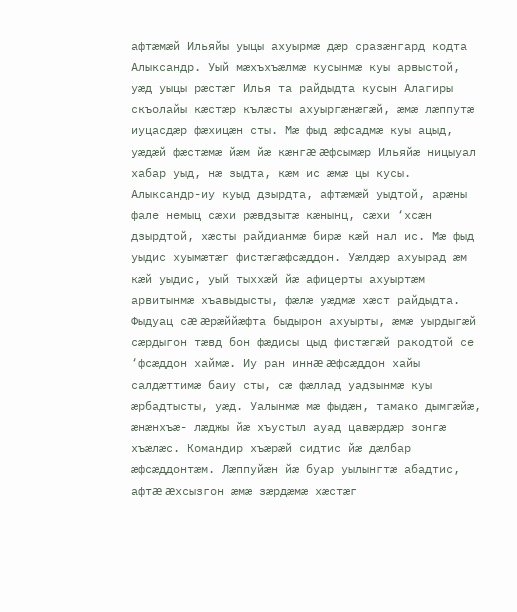афтæмæй Ильяйы уыцы ахуырмæ дæр сразæнгард кодта Алыксандр. Уый мæхъхъæлмæ кусынмæ куы арвыстой, уæд уыцы рæстæг Илья та райдыдта кусын Алагиры скъолайы кæстæр кълæсты ахуыргæнæгæй, æмæ лæппутæ иуцасдæр фæхицæн сты. Мæ фыд æфсадмæ куы ацыд, уæдæй фæстæмæ йæм йæ кæнгæ æфсымæр Ильяйæ ницыуал хабар уыд, нæ зыдта, кæм ис æмæ цы кусы.
Алыксандр-иу куыд дзырдта, афтæмæй уыдтой, арæны фале немыц сæхи рæвдзытæ кæнынц, сæхи ‘хсæн дзырдтой, хæсты райдианмæ бирæ кæй нал ис. Мæ фыд уыдис хуымæтæг фистæгæфсæддон. Уæлдæр ахуырад æм кæй уыдис, уый тыххæй йæ афицерты ахуыртæм арвитынмæ хъавыдысты, фæлæ уæдмæ хæст райдыдта. Фыдуац сæ æрæййæфта быдырон ахуырты, æмæ уырдыгæй сæрдыгон тæвд бон фæдисы цыд фистæгæй ракодтой се ‘фсæддон хаймæ. Иу ран иннæ æфсæддон хайы салдæттимæ баиу сты, сæ фæллад уадзынмæ куы æрбадтысты, уæд. Уалынмæ мæ фыдæн, тамако дымгæйæ, æнæнхъæ- лæджы йæ хъустыл ауад цавæрдæр зонгæ хъæлæс. Командир хъæрæй сидтис йæ дæлбар æфсæддонтæм. Лæппуйæн йæ буар уылынгтæ абадтис, афтæ æхсызгон æмæ зæрдæмæ хæстæг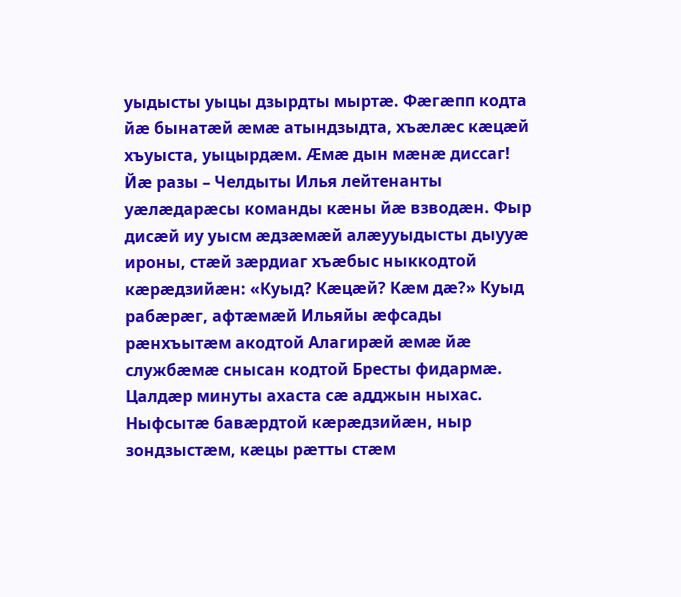уыдысты уыцы дзырдты мыртæ. Фæгæпп кодта йæ бынатæй æмæ атындзыдта, хъæлæс кæцæй хъуыста, уыцырдæм. Æмæ дын мæнæ диссаг! Йæ разы – Челдыты Илья лейтенанты уæлæдарæсы команды кæны йæ взводæн. Фыр дисæй иу уысм æдзæмæй алæууыдысты дыууæ ироны, стæй зæрдиаг хъæбыс ныккодтой кæрæдзийæн: «Куыд? Кæцæй? Кæм дæ?» Куыд рабæрæг, афтæмæй Ильяйы æфсады рæнхъытæм акодтой Алагирæй æмæ йæ службæмæ снысан кодтой Бресты фидармæ.
Цалдæр минуты ахаста сæ адджын ныхас. Ныфсытæ бавæрдтой кæрæдзийæн, ныр зондзыстæм, кæцы рæтты стæм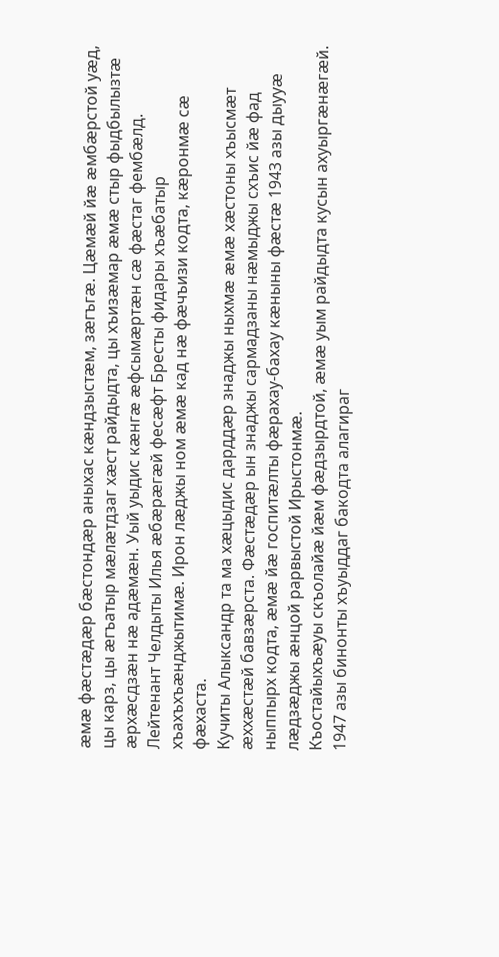æмæ фæстæдæр бæстондæр аныхас кæндзыстæм, зæгъгæ. Цæмæй йæ æмбæрстой уæд, цы карз, цы æгъатыр мæлæтдзаг хæст райдыдта, цы хъизæмар æмæ стыр фыдбылызтæ æрхæсдзæн нæ адæмæн. Уый уыдис кæнгæ æфсымæртæн сæ фæстаг фембæлд. Лейтенант Челдыты Илья æбæрæгæй фесæфт Бресты фидары хъæбатыр хъахъхъæнджытимæ. Ирон лæджы ном æмæ кад нæ фæчъизи кодта, кæронмæ сæ фæхаста.
Кучиты Алыксандр та ма хæцыдис дарддæр знаджы ныхмæ æмæ хæстоны хъысмæт æххæстæй бавзæрста. Фæстæдæр ын знаджы сармадзаны нæмыджы схъис йæ фад ныппырх кодта, æмæ йæ госпитæлты фæрахау-бахау кæныны фæстæ 1943 азы дыууæ лæдзæджы æнцой рарвыстой Ирыстонмæ.
Къостайыхъæуы скъолайæ йæм фæдзырдтой, æмæ уым райдыдта кусын ахуыргæнæгæй. 1947 азы бинонты хъуыддаг бакодта алагираг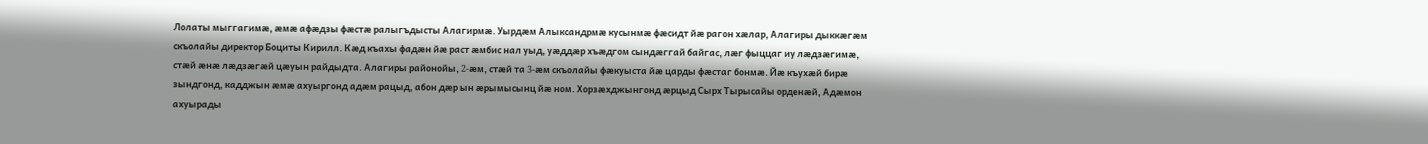Лолаты мыггагимæ, æмæ афæдзы фæстæ ралыгъдысты Алагирмæ. Уырдæм Алыксандрмæ кусынмæ фæсидт йæ рагон хæлар, Алагиры дыккæгæм скъолайы директор Боциты Кирилл. Кæд къахы фадæн йæ раст æмбис нал уыд, уæддæр хъæдгом сындæггай байгас, лæг фыццаг иу лæдзæгимæ, стæй æнæ лæдзæгæй цæуын райдыдта. Алагиры районойы, 2-æм, стæй та 3-æм скъолайы фæкуыста йæ царды фæстаг бонмæ. Йæ къухæй бирæ зындгонд, кадджын æмæ ахуыргонд адæм рацыд, абон дæр ын æрымысынц йæ ном. Хорзæхджынгонд æрцыд Сырх Тырысайы орденæй, Адæмон ахуырады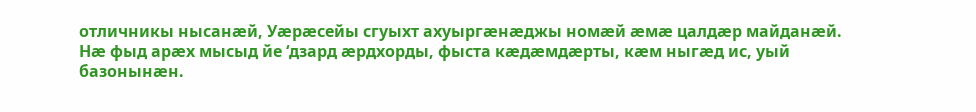отличникы нысанæй, Уæрæсейы сгуыхт ахуыргæнæджы номæй æмæ цалдæр майданæй.
Нæ фыд арæх мысыд йе ‘дзард æрдхорды, фыста кæдæмдæрты, кæм ныгæд ис, уый базонынæн.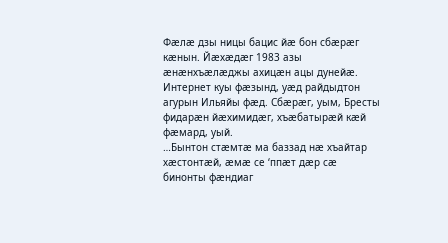Фæлæ дзы ницы бацис йæ бон сбæрæг кæнын. Йæхæдæг 1983 азы æнæнхъæлæджы ахицæн ацы дунейæ. Интернет куы фæзынд, уæд райдыдтон агурын Ильяйы фæд. Сбæрæг, уым, Бресты фидарæн йæхимидæг, хъæбатырæй кæй фæмард, уый.
…Бынтон стæмтæ ма баззад нæ хъайтар хæстонтæй, æмæ се ‘ппæт дæр сæ бинонты фæндиаг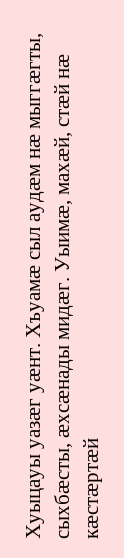Хуыцауы уазæг уæнт. Хъуамæ сыл аудæм нæ мыггæгты, сыхбæсты, æхсæнады мидæг. Уыимæ, махæй, стæй нæ кæстæртæй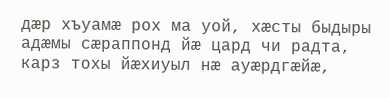дæр хъуамæ рох ма уой, хæсты быдыры адæмы сæраппонд йæ цард чи радта, карз тохы йæхиуыл нæ ауæрдгæйæ,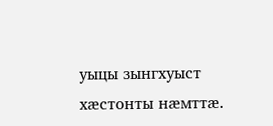уыцы зынгхуыст хæстонты нæмттæ.